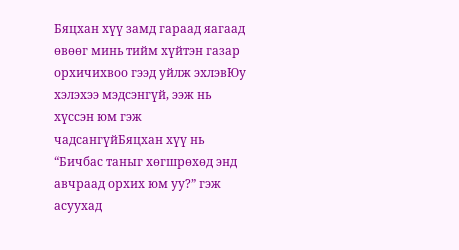Бяцхан хүү замд гараад яагаад өвөөг минь тийм хүйтэн газар орхичихвоо гээд уйлж эхлэвЮу хэлэхээ мэдсэнгүй, ээж нь хүссэн юм гэж чадсангүйБяцхан хүү нь “Бичбас таныг хөгшрөхөд энд авчраад орхих юм уу?” гэж асуухад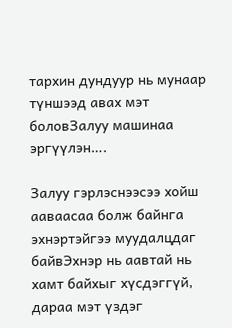тархин дундуур нь мунаар түншээд авах мэт боловЗалуу машинаа эргүүлэн….

Залуу гэрлэснээсээ хойш ааваасаа болж байнга эхнэртэйгээ муудалцдаг байвЭхнэр нь аавтай нь хамт байхыг хүсдэггүй, дараа мэт үздэг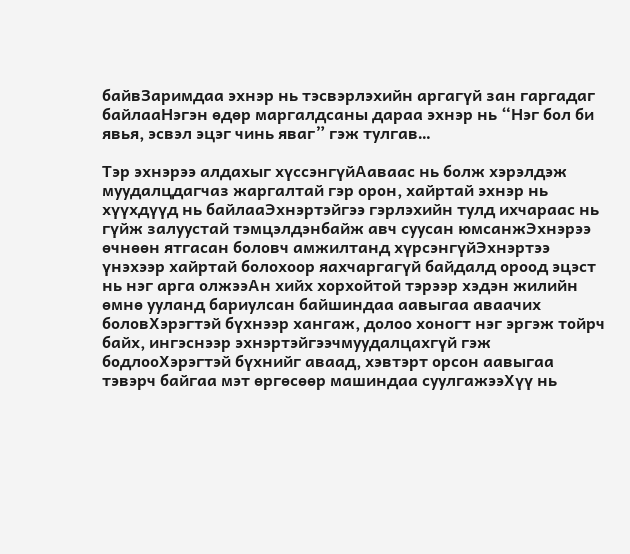байвЗаримдаа эхнэр нь тэсвэрлэхийн аргагүй зан гаргадаг байлааНэгэн өдөр маргалдсаны дараа эхнэр нь “Нэг бол би явья, эсвэл эцэг чинь яваг” гэж тулгав…

Тэр эхнэрээ алдахыг хүссэнгүйАаваас нь болж хэрэлдэж муудалцдагчаз жаргалтай гэр орон, хайртай эхнэр нь хүүхдүүд нь байлааЭхнэртэйгээ гэрлэхийн тулд ихчараас нь гүйж залуустай тэмцэлдэнбайж авч суусан юмсанжЭхнэрээ өчнөөн ятгасан боловч амжилтанд хүрсэнгүйЭхнэртээ үнэхээр хайртай болохоор яахчаргагүй байдалд ороод эцэст нь нэг арга олжээАн хийх хорхойтой тэрээр хэдэн жилийн өмнө ууланд бариулсан байшиндаа аавыгаа аваачих боловХэрэгтэй бүхнээр хангаж, долоо хоногт нэг эргэж тойрч байх, ингэснээр эхнэртэйгээчмуудалцахгүй гэж бодлооХэрэгтэй бүхнийг аваад, хэвтэрт орсон аавыгаа тэвэрч байгаа мэт өргөсөөр машиндаа суулгажээХүү нь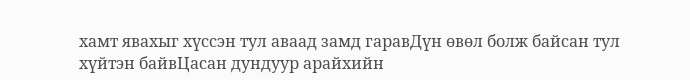хамт явахыг хүссэн тул аваад замд гаравДүн өвөл болж байсан тул хүйтэн байвЦасан дундуур арайхийн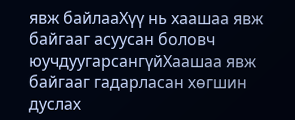явж байлааХүү нь хаашаа явж байгааг асуусан боловч юучдуугарсангүйХаашаа явж байгааг гадарласан хөгшин дуслах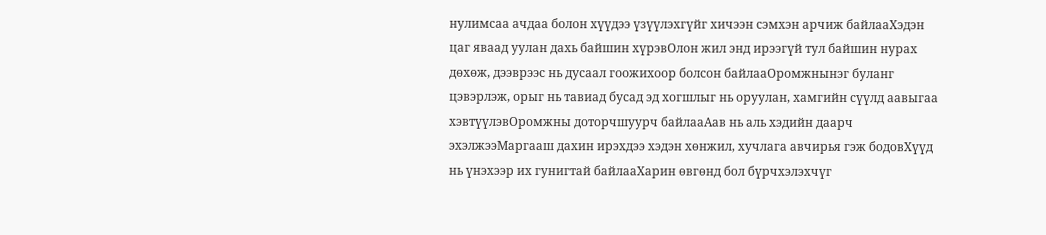нулимсаа ачдаа болон хүүдээ үзүүлэхгүйг хичээн сэмхэн арчиж байлааХэдэн цаг яваад уулан дахь байшин хүрэвОлон жил энд ирээгүй тул байшин нурах дөхөж, дээврээс нь дусаал гоожихоор болсон байлааОромжнынэг буланг цэвэрлэж, орыг нь тавиад бусад эд хогшлыг нь оруулан, хамгийн сүүлд аавыгаа хэвтүүлэвОромжны доторчшуурч байлааАав нь аль хэдийн даарч эхэлжээМаргааш дахин ирэхдээ хэдэн хөнжил, хучлага авчирья гэж бодовХүүд нь үнэхээр их гунигтай байлааХарин өвгөнд бол бүрчхэлэхчүг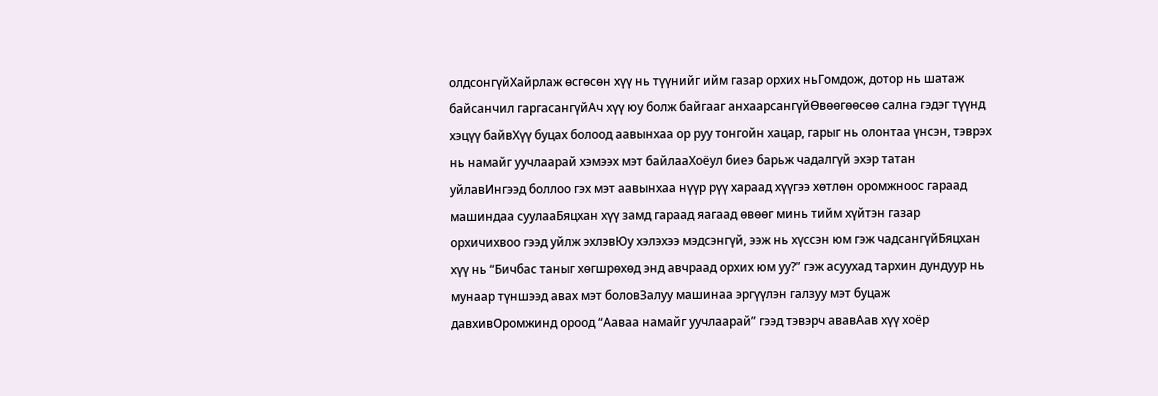олдсонгүйХайрлаж өсгөсөн хүү нь түүнийг ийм газар орхих ньГомдож, дотор нь шатаж байсанчил гаргасангүйАч хүү юу болж байгааг анхаарсангүйӨвөөгөөсөө сална гэдэг түүнд хэцүү байвХүү буцах болоод аавынхаа ор руу тонгойн хацар, гарыг нь олонтаа үнсэн, тэврэх нь намайг уучлаарай хэмээх мэт байлааХоёул биеэ барьж чадалгүй эхэр татан уйлавИнгээд боллоо гэх мэт аавынхаа нүүр рүү хараад хүүгээ хөтлөн оромжноос гараад машиндаа суулааБяцхан хүү замд гараад яагаад өвөөг минь тийм хүйтэн газар орхичихвоо гээд уйлж эхлэвЮу хэлэхээ мэдсэнгүй, ээж нь хүссэн юм гэж чадсангүйБяцхан хүү нь “Бичбас таныг хөгшрөхөд энд авчраад орхих юм уу?” гэж асуухад тархин дундуур нь мунаар түншээд авах мэт боловЗалуу машинаа эргүүлэн галзуу мэт буцаж давхивОромжинд ороод “Ааваа намайг уучлаарай” гээд тэвэрч ававАав хүү хоёр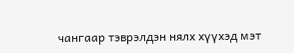чангаар тэврэлдэн нялх хүүхэд мэт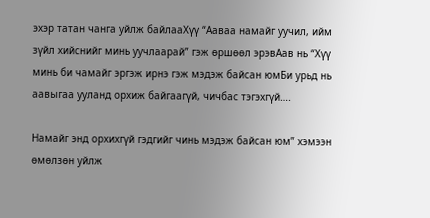эхэр татан чанга уйлж байлааХүү “Ааваа намайг уучил, ийм зүйл хийснийг минь уучлаарай” гэж өршөөл эрэвАав нь “Хүү минь би чамайг эргэж ирнэ гэж мэдэж байсан юмБи урьд нь аавыгаа ууланд орхиж байгаагүй, чичбас тэгэхгүй….

Намайг энд орхихгүй гэдгийг чинь мэдэж байсан юм” хэмээн өмөлзөн уйлж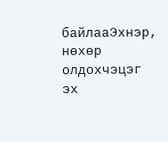байлааЭхнэр, нөхөр олдохчэцэг эх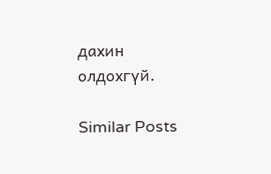дахин олдохгүй.

Similar Posts